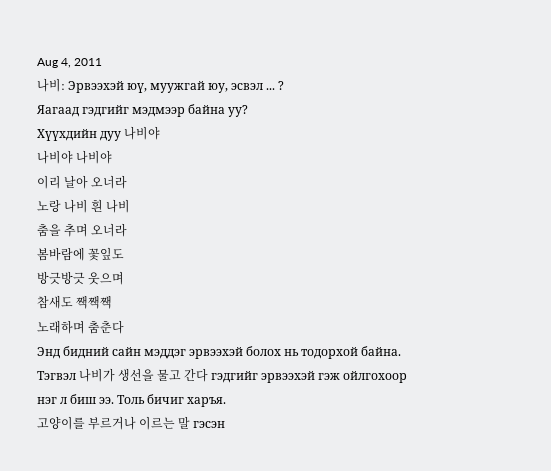Aug 4, 2011
나비: Эрвээхэй юү, муужгай юу, эсвэл ... ?
Яагаад гэдгийг мэдмээр байна уу?
Хүүхдийн дуу 나비야
나비야 나비야
이리 날아 오너라
노랑 나비 흰 나비
춤을 추며 오너라
봄바람에 꽃잎도
방긋방긋 웃으며
참새도 짹짹짹
노래하며 춤춘다
Энд бидний сайн мэддэг эрвээхэй болох нь тодорхой байна.
Тэгвэл 나비가 생선을 물고 간다 гэдгийг эрвээхэй гэж ойлгохоор
нэг л биш ээ. Толь бичиг харъя.
고양이를 부르거나 이르는 말 гэсэн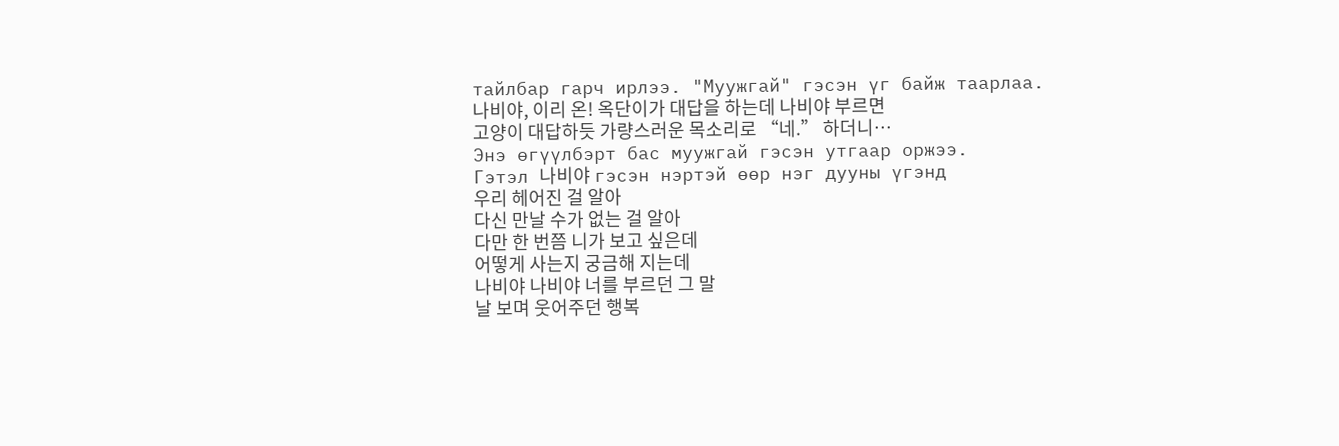тайлбар гарч ирлээ. "Муужгай" гэсэн үг байж таарлаа.
나비야, 이리 온! 옥단이가 대답을 하는데 나비야 부르면
고양이 대답하듯 가량스러운 목소리로 “네.” 하더니…
Энэ өгүүлбэрт бас муужгай гэсэн утгаар оржээ.
Гэтэл 나비야 гэсэн нэртэй өөр нэг дууны үгэнд
우리 헤어진 걸 알아
다신 만날 수가 없는 걸 알아
다만 한 번쯤 니가 보고 싶은데
어떻게 사는지 궁금해 지는데
나비야 나비야 너를 부르던 그 말
날 보며 웃어주던 행복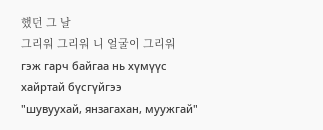했던 그 날
그리워 그리워 니 얼굴이 그리워
гэж гарч байгаа нь хүмүүс хайртай бүсгүйгээ
"шувуухай, янзагахан, муужгай"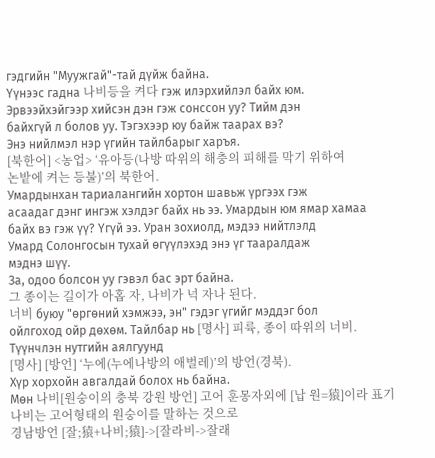гэдгийн "Муужгай"-тай дүйж байна.
Үүнээс гадна 나비등을 켜다 гэж илэрхийлэл байх юм.
Эрвээйхэйгээр хийсэн дэн гэж сонссон уу? Тийм дэн
байхгүй л болов уу. Тэгэхээр юу байж таарах вэ?
Энэ нийлмэл нэр үгийн тайлбарыг харъя.
[북한어] <농업> ‘유아등(나방 따위의 해충의 피해를 막기 위하여
논밭에 켜는 등불)’의 북한어.
Умардынхан тариалангийн хортон шавьж үргээх гэж
асаадаг дэнг ингэж хэлдэг байх нь ээ. Умардын юм ямар хамаа
байх вэ гэж үү? Үгүй ээ. Уран зохиолд, мэдээ нийтлэлд
Умард Солонгосын тухай өгүүлэхэд энэ үг тааралдаж
мэднэ шүү.
За, одоо болсон уу гэвэл бас эрт байна.
그 종이는 길이가 아홉 자, 나비가 넉 자나 된다.
너비 буюу "өргөний хэмжээ, эн" гэдэг үгийг мэддэг бол
ойлгоход ойр дөхөм. Тайлбар нь [명사] 피륙, 종이 따위의 너비.
Түүнчлэн нутгийн аялгуунд
[명사] [방언] ‘누에(누에나방의 애벌레)’의 방언(경북).
Хүр хорхойн авгалдай болох нь байна.
Мөн 나비[원숭이의 충북 강원 방언] 고어 훈몽자외에 [납 원=猿]이라 표기
나비는 고어형태의 원숭이를 말하는 것으로
경남방언 [잘;猿+나비;猿]->[잘라비->잘래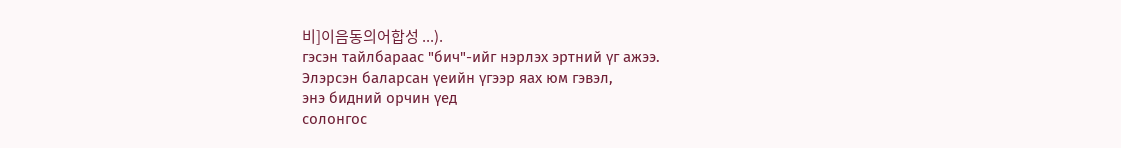비]이음동의어합성 ...).
гэсэн тайлбараас "бич"-ийг нэрлэх эртний үг ажээ.
Элэрсэн баларсан үеийн үгээр яах юм гэвэл,
энэ бидний орчин үед
солонгос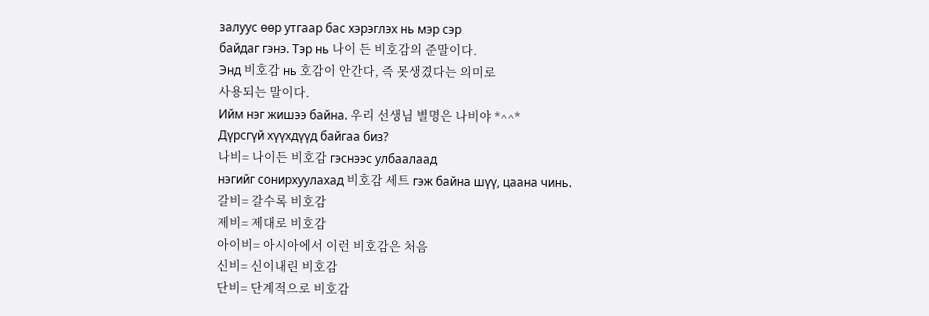залуус өөр утгаар бас хэрэглэх нь мэр сэр
байдаг гэнэ. Тэр нь 나이 든 비호감의 준말이다.
Энд 비호감 нь 호감이 안간다, 즉 못생겼다는 의미로
사용되는 말이다.
Ийм нэг жишээ байна. 우리 선생님 별명은 나비야 *^^*
Дүрсгүй хүүхдүүд байгаа биз?
나비= 나이든 비호감 гэснээс улбаалаад
нэгийг сонирхуулахад 비호감 세트 гэж байна шүү, цаана чинь.
갈비= 갈수록 비호감
제비= 제대로 비호감
아이비= 아시아에서 이런 비호감은 처음
신비= 신이내린 비호감
단비= 단계적으로 비호감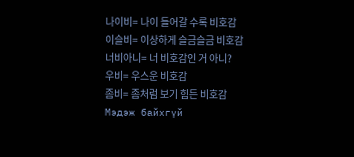나이비= 나이 들어갈 수록 비호감
이슬비= 이상하게 슬금슬금 비호감
너비아니= 너 비호감인 거 아니?
우비= 우스운 비호감
좀비= 좀처럼 보기 힘든 비호감
Мэдэж байхгүй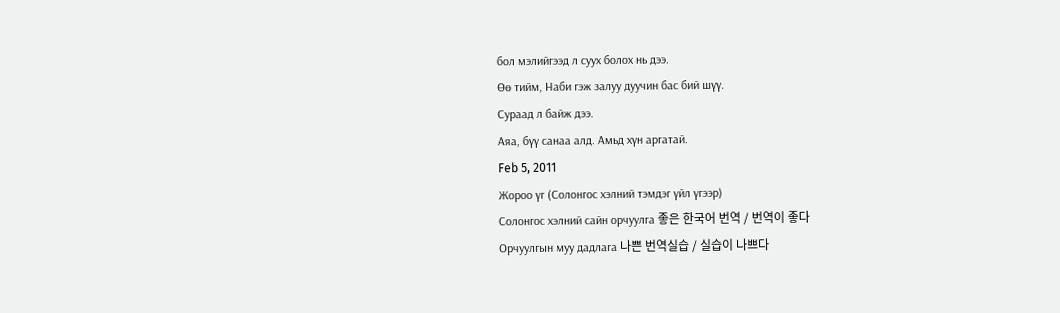бол мэлийгээд л суух болох нь дээ.
Өө тийм, Наби гэж залуу дуучин бас бий шүү.
Сураад л байж дээ.
Аяа, бүү санаа алд. Амьд хүн аргатай.
Feb 5, 2011
Жороо үг (Солонгос хэлний тэмдэг үйл үгээр)
Солонгос хэлний сайн орчуулга 좋은 한국어 번역 / 번역이 좋다
Орчуулгын муу дадлага 나쁜 번역실습 / 실습이 나쁘다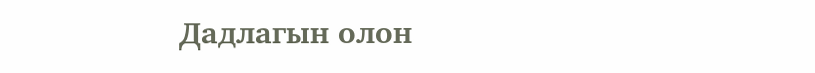Дадлагын олон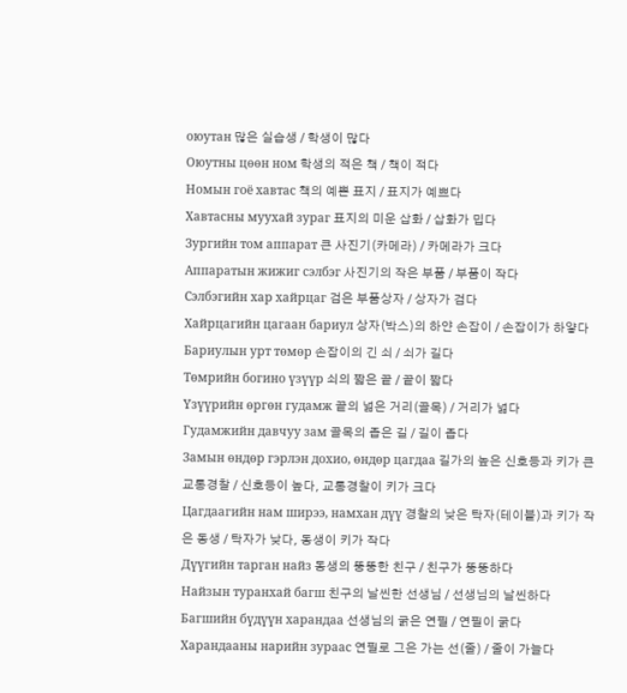оюутан 많은 실습생 / 학생이 많다
Оюутны цөөн ном 학생의 적은 책 / 책이 적다
Номын гоё хавтас 책의 예쁜 표지 / 표지가 예쁘다
Хавтасны муухай зураг 표지의 미운 삽화 / 삽화가 밉다
Зургийн том аппарат 큰 사진기(카메라) / 카메라가 크다
Аппаратын жижиг сэлбэг 사진기의 작은 부품 / 부품이 작다
Сэлбэгийн хар хайрцаг 검은 부품상자 / 상자가 검다
Хайрцагийн цагаан бариул 상자(박스)의 하얀 손잡이 / 손잡이가 하얗다
Бариулын урт төмөр 손잡이의 긴 쇠 / 쇠가 길다
Төмрийн богино үзүүр 쇠의 짧은 끝 / 끝이 짧다
Үзүүрийн өргөн гудамж 끝의 넓은 거리(골목) / 거리가 넓다
Гудамжийн давчуу зам 골목의 좁은 길 / 길이 좁다
Замын өндөр гэрлэн дохио, өндөр цагдаа 길가의 높은 신호등과 키가 큰 교통경찰 / 신호등이 높다, 교통경찰이 키가 크다
Цагдаагийн нам ширээ, намхан дүү 경찰의 낮은 탁자(테이블)과 키가 작은 동생 / 탁자가 낮다, 동생이 키가 작다
Дүүгийн тарган найз 동생의 뚱뚱한 친구 / 친구가 뚱뚱하다
Найзын туранхай багш 친구의 날씬한 선생님 / 선생님의 날씬하다
Багшийн бүдүүн харандаа 선생님의 굵은 연필 / 연필이 굵다
Харандааны нарийн зураас 연필로 그은 가는 선(줄) / 줄이 가늘다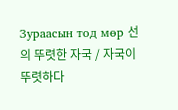Зураасын тод мөр 선의 뚜렷한 자국 / 자국이 뚜렷하다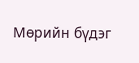Мөрийн бүдэг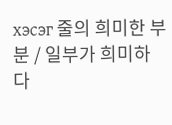хэсэг 줄의 희미한 부분 / 일부가 희미하다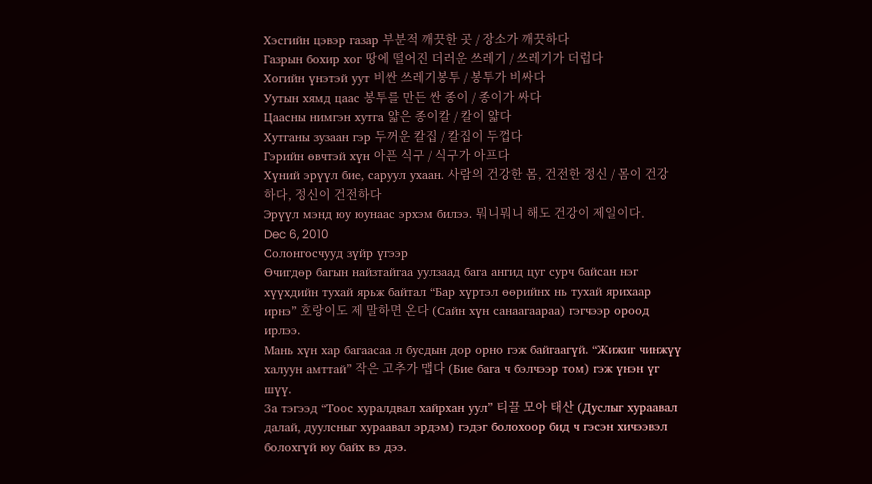Хэсгийн цэвэр газар 부분적 깨끗한 곳 / 장소가 깨끗하다
Газрын бохир хог 땅에 떨어진 더러운 쓰레기 / 쓰레기가 더럽다
Хогийн үнэтэй уут 비싼 쓰레기봉투 / 봉투가 비싸다
Уутын хямд цаас 봉투를 만든 싼 종이 / 종이가 싸다
Цаасны нимгэн хутга 얇은 종이칼 / 칼이 얇다
Хутганы зузаан гэр 두꺼운 칼집 / 칼집이 두껍다
Гэрийн өвчтэй хүн 아픈 식구 / 식구가 아프다
Хүний эрүүл бие, саруул ухаан. 사람의 건강한 몸, 건전한 정신 / 몸이 건강하다, 정신이 건전하다
Эрүүл мэнд юу юунаас эрхэм билээ. 뭐니뭐니 해도 건강이 제일이다.
Dec 6, 2010
Солонгосчууд зүйр үгээр
Өчигдөр багын найзтайгаа уулзаад бага ангид цуг сурч байсан нэг хүүхдийн тухай ярьж байтал “Бар хүртэл өөрийнх нь тухай ярихаар ирнэ” 호랑이도 제 말하면 온다 (Сайн хүн санаагаараа) гэгчээр ороод ирлээ.
Мань хүн хар багаасаа л бусдын дор орно гэж байгаагүй. “Жижиг чинжүү халуун амттай” 작은 고추가 맵다 (Бие бага ч бэлчээр том) гэж үнэн үг шүү.
За тэгээд “Тоос хуралдвал хайрхан уул” 티끌 모아 태산 (Дуслыг хураавал далай, дуулсныг хураавал эрдэм) гэдэг болохоор бид ч гэсэн хичээвэл болохгүй юу байх вэ дээ.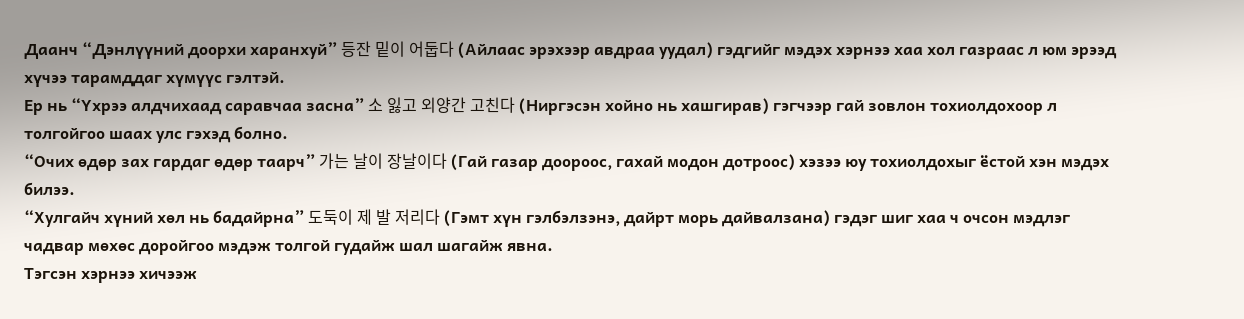Даанч “Дэнлүүний доорхи харанхуй” 등잔 밑이 어둡다 (Айлаас эрэхээр авдраа уудал) гэдгийг мэдэх хэрнээ хаа хол газраас л юм эрээд хүчээ тарамддаг хүмүүс гэлтэй.
Ер нь “Үхрээ алдчихаад саравчаа засна” 소 잃고 외양간 고친다 (Ниргэсэн хойно нь хашгирав) гэгчээр гай зовлон тохиолдохоор л толгойгоо шаах улс гэхэд болно.
“Очих өдөр зах гардаг өдөр таарч” 가는 날이 장날이다 (Гай газар доороос, гахай модон дотроос) хэзээ юу тохиолдохыг ёстой хэн мэдэх билээ.
“Хулгайч хүний хөл нь бадайрна” 도둑이 제 발 저리다 (Гэмт хүн гэлбэлзэнэ, дайрт морь дайвалзана) гэдэг шиг хаа ч очсон мэдлэг чадвар мөхөс доройгоо мэдэж толгой гудайж шал шагайж явна.
Тэгсэн хэрнээ хичээж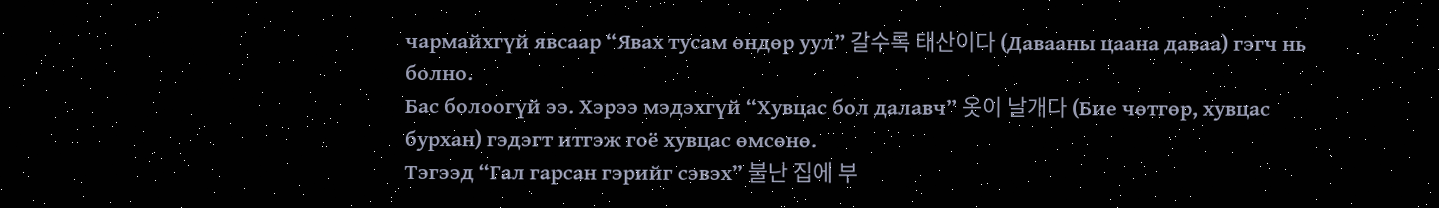чармайхгүй явсаар “Явах тусам өндөр уул” 갈수록 태산이다 (Давааны цаана даваа) гэгч нь болно.
Бас болоогүй ээ. Хэрээ мэдэхгүй “Хувцас бол далавч” 옷이 날개다 (Бие чөтгөр, хувцас бурхан) гэдэгт итгэж гоё хувцас өмсөнө.
Тэгээд “Гал гарсан гэрийг сэвэх” 불난 집에 부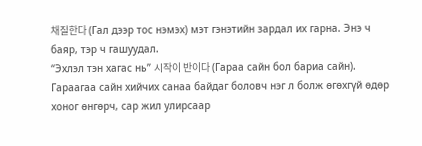채질한다 (Гал дээр тос нэмэх) мэт гэнэтийн зардал их гарна. Энэ ч баяр, тэр ч гашуудал.
“Эхлэл тэн хагас нь” 시작이 반이다 (Гараа сайн бол бариа сайн). Гараагаа сайн хийчих санаа байдаг боловч нэг л болж өгөхгүй өдөр хоног өнгөрч, сар жил улирсаар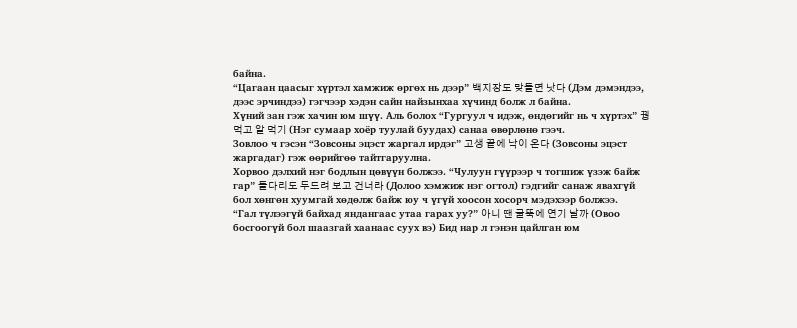байна.
“Цагаан цаасыг хүртэл хамжиж өргөх нь дээр” 백지장도 맞들면 낫다 (Дэм дэмэндээ, дээс эрчиндээ) гэгчээр хэдэн сайн найзынхаа хүчинд болж л байна.
Хүний зан гэж хачин юм шүү. Аль болох “Гургуул ч идэж, өндөгийг нь ч хүртэх” 꿩 먹고 알 먹기 (Нэг сумаар хоёр туулай буудах) санаа өвөрлөнө гээч.
Зовлоо ч гэсэн “Зовсоны эцэст жаргал ирдэг” 고생 끝에 낙이 온다 (Зовсоны эцэст жаргадаг) гэж өөрийгөө тайтгаруулна.
Хорвоо дэлхий нэг бодлын цөвүүн болжээ. “Чулуун гүүрээр ч тогшиж үзэж байж гар” 돌다리도 두드려 보고 건너라 (Долоо хэмжиж нэг огтол) гэдгийг санаж явахгүй бол хөнгөн хуумгай хөдөлж байж юу ч үгүй хоосон хосорч мэдэхээр болжээ.
“Гал түлээгүй байхад яндангаас утаа гарах уу?” 아니 땐 굴뚝에 연기 날까 (Овоо босгоогүй бол шаазгай хаанаас суух вэ) Бид нар л гэнэн цайлган юм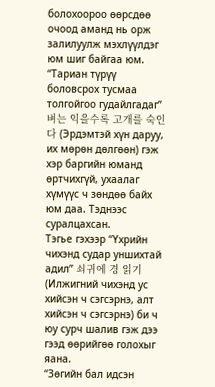болохоороо өөрсдөө очоод аманд нь орж залилуулж мэхлүүлдэг юм шиг байгаа юм.
“Тариан түрүү боловсрох тусмаа толгойгоо гудайлгадаг” 벼는 익을수록 고개를 숙인다 (Эрдэмтэй хүн даруу, их мөрөн дөлгөөн) гэж хэр баргийн юманд өртчихгүй, ухаалаг хүмүүс ч зөндөө байх юм даа. Тэднээс суралцахсан.
Тэгье гэхээр “Үхрийн чихэнд судар уншихтай адил” 쇠귀에 경 읽기 (Илжигний чихэнд ус хийсэн ч сэгсэрнэ, алт хийсэн ч сэгсэрнэ) би ч юу сурч шалив гэж дээ гээд өөрийгөө голохыг яана.
“Зөгийн бал идсэн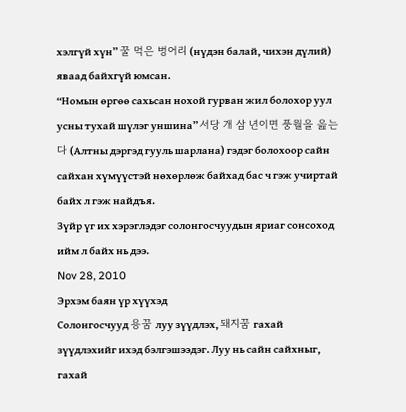хэлгүй хүн” 꿀 먹은 벙어리 (нүдэн балай, чихэн дүлий) яваад байхгүй юмсан.
“Номын өргөө сахьсан нохой гурван жил болохор уул усны тухай шүлэг уншина” 서당 개 삼 년이면 풍월을 읊는다 (Алтны дэргэд гууль шарлана) гэдэг болохоор сайн сайхан хүмүүстэй нөхөрлөж байхад бас ч гэж учиртай байх л гэж найдъя.
Зүйр үг их хэрэглэдэг солонгосчуудын яриаг сонсоход ийм л байх нь дээ.
Nov 28, 2010
Эрхэм баян үр хүүхэд
Солонгосчууд 용꿈 луу зүүдлэх, 돼지꿈 гахай зүүдлэхийг ихэд бэлгэшээдэг. Луу нь сайн сайхныг, гахай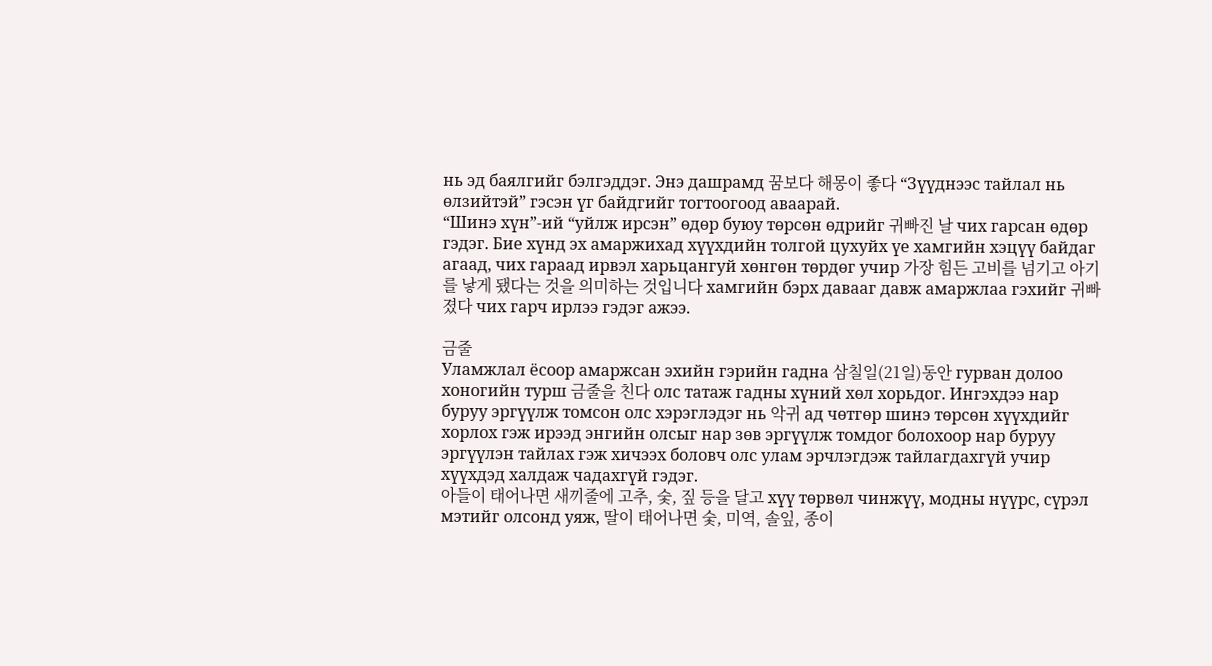нь эд баялгийг бэлгэддэг. Энэ дашрамд 꿈보다 해몽이 좋다 “Зүүднээс тайлал нь өлзийтэй” гэсэн үг байдгийг тогтоогоод аваарай.
“Шинэ хүн”-ий “уйлж ирсэн” өдөр буюу төрсөн өдрийг 귀빠진 날 чих гарсан өдөр гэдэг. Бие хүнд эх амаржихад хүүхдийн толгой цухуйх үе хамгийн хэцүү байдаг агаад, чих гараад ирвэл харьцангуй хөнгөн төрдөг учир 가장 힘든 고비를 넘기고 아기를 낳게 됐다는 것을 의미하는 것입니다 хамгийн бэрх давааг давж амаржлаа гэхийг 귀빠졌다 чих гарч ирлээ гэдэг ажээ.

금줄
Уламжлал ёсоор амаржсан эхийн гэрийн гадна 삼칠일(21일)동안 гурван долоо хоногийн турш 금줄을 친다 олс татаж гадны хүний хөл хорьдог. Ингэхдээ нар буруу эргүүлж томсон олс хэрэглэдэг нь 악귀 ад чөтгөр шинэ төрсөн хүүхдийг хорлох гэж ирээд энгийн олсыг нар зөв эргүүлж томдог болохоор нар буруу эргүүлэн тайлах гэж хичээх боловч олс улам эрчлэгдэж тайлагдахгүй учир хүүхдэд халдаж чадахгүй гэдэг.
아들이 태어나면 새끼줄에 고추, 숯, 짚 등을 달고 хүү төрвөл чинжүү, модны нүүрс, сүрэл мэтийг олсонд уяж, 딸이 태어나면 숯, 미역, 솔잎, 종이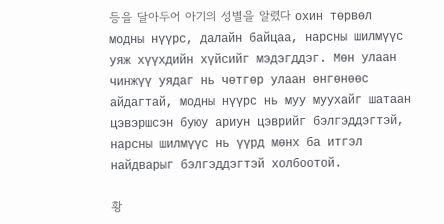등을 달아두어 아기의 성별을 알렸다 охин төрвөл модны нүүрс, далайн байцаа, нарсны шилмүүс уяж хүүхдийн хүйсийг мэдэгддэг. Мөн улаан чинжүү уядаг нь чөтгөр улаан өнгөнөөс айдагтай, модны нүүрс нь муу муухайг шатаан цэвэршсэн буюу ариун цэврийг бэлгэддэгтэй, нарсны шилмүүс нь үүрд мөнх ба итгэл найдварыг бэлгэддэгтэй холбоотой.

황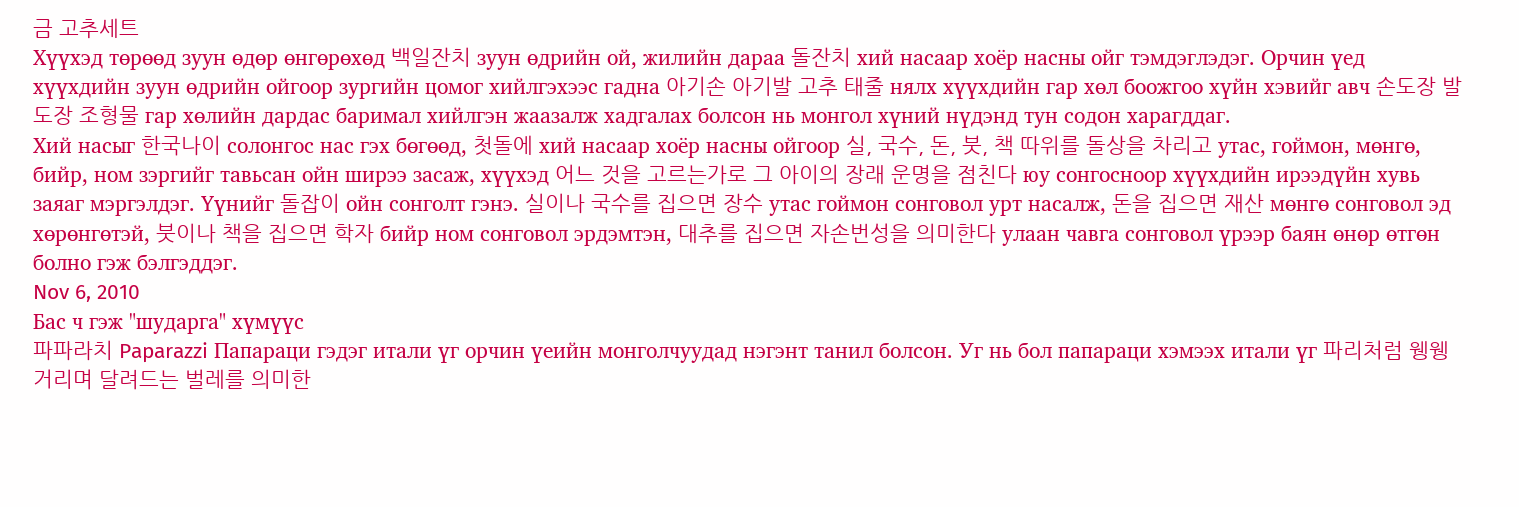금 고추세트
Хүүхэд төрөөд зуун өдөр өнгөрөхөд 백일잔치 зуун өдрийн ой, жилийн дараа 돌잔치 хий насаар хоёр насны ойг тэмдэглэдэг. Орчин үед хүүхдийн зуун өдрийн ойгоор зургийн цомог хийлгэхээс гадна 아기손 아기발 고추 태줄 нялх хүүхдийн гар хөл боожгоо хүйн хэвийг авч 손도장 발도장 조형물 гар хөлийн дардас баримал хийлгэн жаазалж хадгалах болсон нь монгол хүний нүдэнд тун содон харагддаг.
Хий насыг 한국나이 солонгос нас гэх бөгөөд, 첫돌에 хий насаар хоёр насны ойгоор 실, 국수, 돈, 붓, 책 따위를 돌상을 차리고 утас, гоймон, мөнгө, бийр, ном зэргийг тавьсан ойн ширээ засаж, хүүхэд 어느 것을 고르는가로 그 아이의 장래 운명을 점친다 юу сонгосноор хүүхдийн ирээдүйн хувь заяаг мэргэлдэг. Үүнийг 돌잡이 ойн сонголт гэнэ. 실이나 국수를 집으면 장수 утас гоймон сонговол урт насалж, 돈을 집으면 재산 мөнгө сонговол эд хөрөнгөтэй, 붓이나 책을 집으면 학자 бийр ном сонговол эрдэмтэн, 대추를 집으면 자손번성을 의미한다 улаан чавга сонговол үрээр баян өнөр өтгөн болно гэж бэлгэддэг.
Nov 6, 2010
Бас ч гэж "шударга" хүмүүс
파파라치 Paparazzi Папараци гэдэг итали үг орчин үеийн монголчуудад нэгэнт танил болсон. Уг нь бол папараци хэмээх итали үг 파리처럼 웽웽거리며 달려드는 벌레를 의미한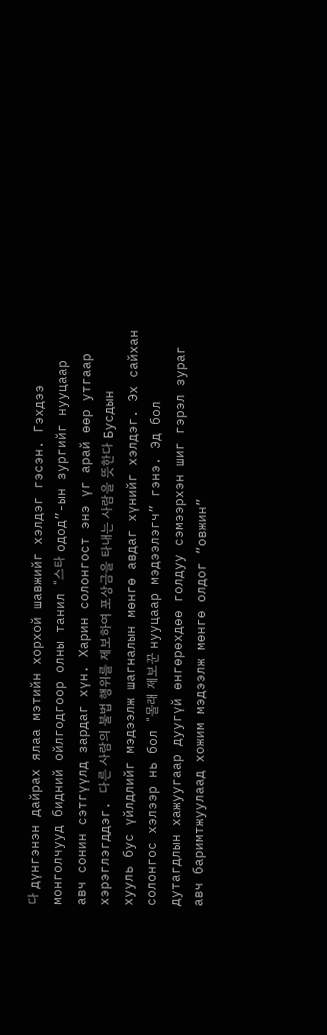다 дүнгэнэн дайрах ялаа мэтийн хорхой шавжийг хэлдэг гэсэн. Гэхдээ монголчууд бидний ойлгодгоор олны танил “스타 одод”-ын зургийг нууцаар авч сонин сэтгүүлд зардаг хүн. Харин солонгост энэ үг арай өөр утгаар хэрэглэгддэг. 다른 사람의 불법 행위를 제보하여 포상금을 타내는 사람을 뜻한다 Бусдын хууль бус үйлдлийг мэдээлж шагналын мөнгө авдаг хүнийг хэлдэг. Эх сайхан солонгос хэлээр нь бол “몰래 제보꾼 нууцаар мэдээлэгч” гэнэ. Эд бол дутагдлын хажуугаар дуугүй өнгөрөхдөө голдуу сэмээрхэн шиг гэрэл зураг авч баримтжуулаад хожим мэдээлж мөнгө олдог “овжин”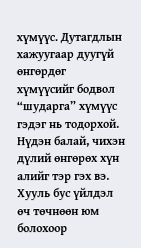хүмүүс. Дутагдлын хажуугаар дуугүй өнгөрдөг хүмүүсийг бодвол “шударга” хүмүүс гэдэг нь тодорхой. Нүдэн балай, чихэн дүлий өнгөрөх хүн алийг тэр гэх вэ.
Хууль бус үйлдэл өч төчнөөн юм болохоор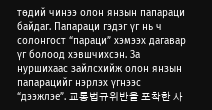төдий чинээ олон янзын папараци байдаг. Папараци гэдэг үг нь ч солонгост “параци” хэмээх дагавар үг болоод хэвшчихсэн. За нуршихаас зайлсхийж олон янзын папарацийг нэрлэх үгнээс “дээжлэе”. 교통법규위반을 포착한 사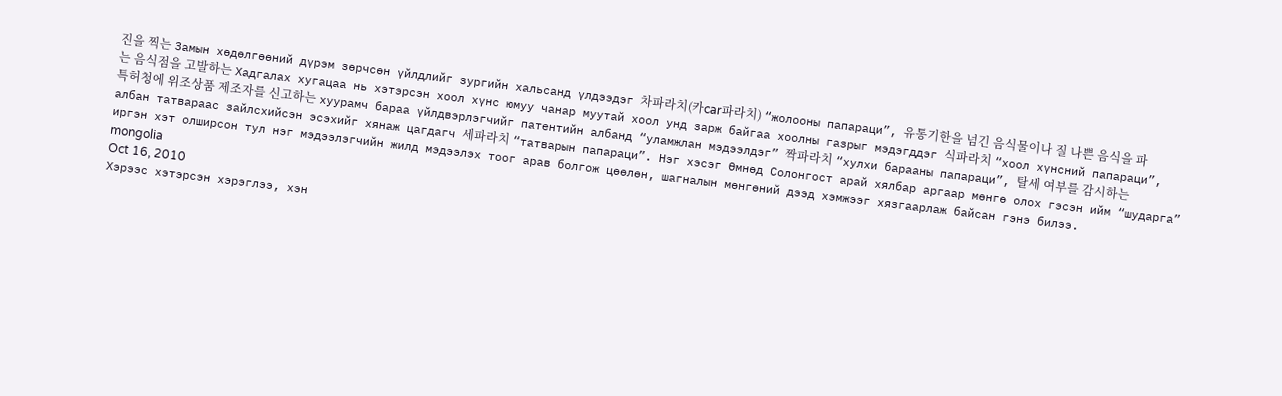진을 찍는 Замын хөдөлгөөний дүрэм зөрчсөн үйлдлийг зургийн хальсанд үлдээдэг 차파라치(카car파라치) “жолооны папараци”, 유통기한을 넘긴 음식물이나 질 나쁜 음식을 파는 음식점을 고발하는 Хадгалах хугацаа нь хэтэрсэн хоол хүнс юмуу чанар муутай хоол унд зарж байгаа хоолны газрыг мэдэгддэг 식파라치 “хоол хүнсний папараци”, 특허청에 위조상품 제조자를 신고하는 хуурамч бараа үйлдвэрлэгчийг патентийн албанд “уламжлан мэдээлдэг” 짝파라치 “хулхи барааны папараци”, 탈세 여부를 감시하는 албан татвараас зайлсхийсэн эсэхийг хянаж цагдагч 세파라치 “татварын папараци”. Нэг хэсэг Өмнөд Солонгост арай хялбар аргаар мөнгө олох гэсэн ийм “шударга” иргэн хэт олширсон тул нэг мэдээлэгчийн жилд мэдээлэх тоог арав болгож цөөлөн, шагналын мөнгөний дээд хэмжээг хязгаарлаж байсан гэнэ билээ.
mongolia
Oct 16, 2010
Хэрээс хэтэрсэн хэрэглээ, хэн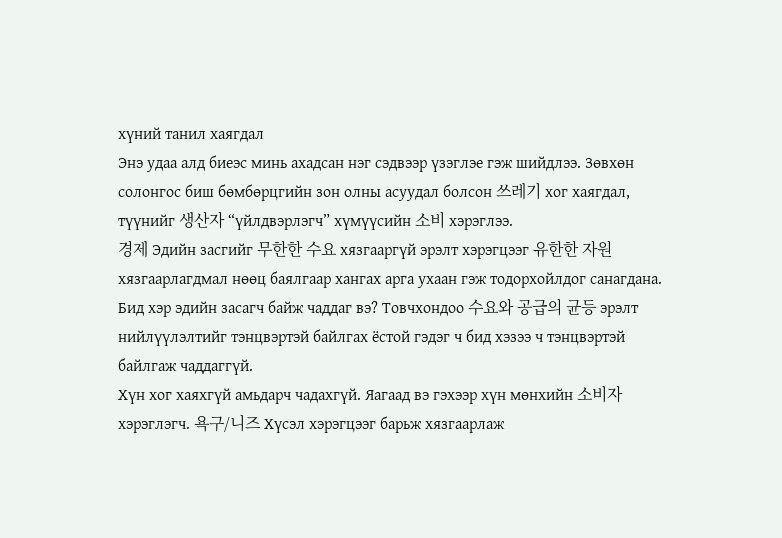хүний танил хаягдал
Энэ удаа алд биеэс минь ахадсан нэг сэдвээр үзэглэе гэж шийдлээ. Зөвхөн солонгос биш бөмбөрцгийн зон олны асуудал болсон 쓰레기 хог хаягдал, түүнийг 생산자 “үйлдвэрлэгч” хүмүүсийн 소비 хэрэглээ.
경제 Эдийн засгийг 무한한 수요 хязгааргүй эрэлт хэрэгцээг 유한한 자원 хязгаарлагдмал нөөц баялгаар хангах арга ухаан гэж тодорхойлдог санагдана. Бид хэр эдийн засагч байж чаддаг вэ? Товчхондоо 수요와 공급의 균등 эрэлт нийлүүлэлтийг тэнцвэртэй байлгах ёстой гэдэг ч бид хэзээ ч тэнцвэртэй байлгаж чаддаггүй.
Хүн хог хаяхгүй амьдарч чадахгүй. Яагаад вэ гэхээр хүн мөнхийн 소비자 хэрэглэгч. 욕구/니즈 Хүсэл хэрэгцээг барьж хязгаарлаж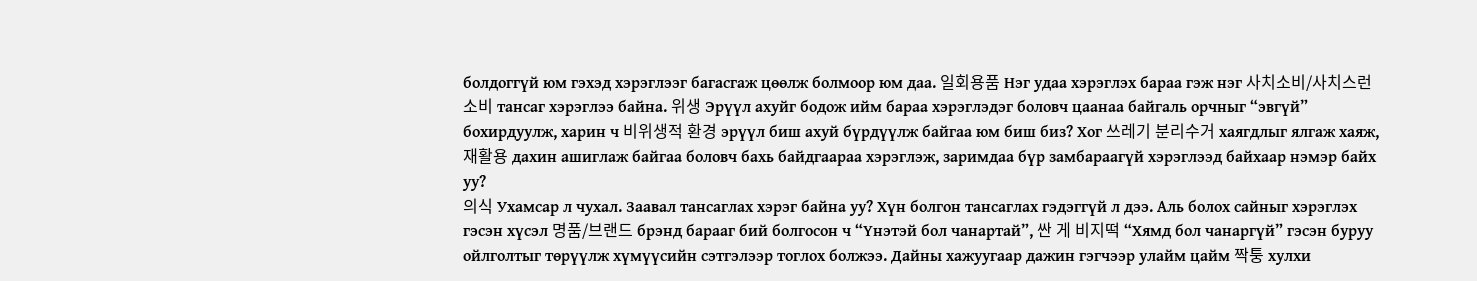болдоггүй юм гэхэд хэрэглээг багасгаж цөөлж болмоор юм даа. 일회용품 Нэг удаа хэрэглэх бараа гэж нэг 사치소비/사치스런 소비 тансаг хэрэглээ байна. 위생 Эрүүл ахуйг бодож ийм бараа хэрэглэдэг боловч цаанаа байгаль орчныг “эвгүй” бохирдуулж, харин ч 비위생적 환경 эрүүл биш ахуй бүрдүүлж байгаа юм биш биз? Хог 쓰레기 분리수거 хаягдлыг ялгаж хаяж, 재활용 дахин ашиглаж байгаа боловч бахь байдгаараа хэрэглэж, заримдаа бүр замбараагүй хэрэглээд байхаар нэмэр байх уу?
의식 Ухамсар л чухал. Заавал тансаглах хэрэг байна уу? Хүн болгон тансаглах гэдэггүй л дээ. Аль болох сайныг хэрэглэх гэсэн хүсэл 명품/브랜드 брэнд барааг бий болгосон ч “Үнэтэй бол чанартай”, 싼 게 비지떡 “Хямд бол чанаргүй” гэсэн буруу ойлголтыг төрүүлж хүмүүсийн сэтгэлээр тоглох болжээ. Дайны хажуугаар дажин гэгчээр улайм цайм 짝퉁 хулхи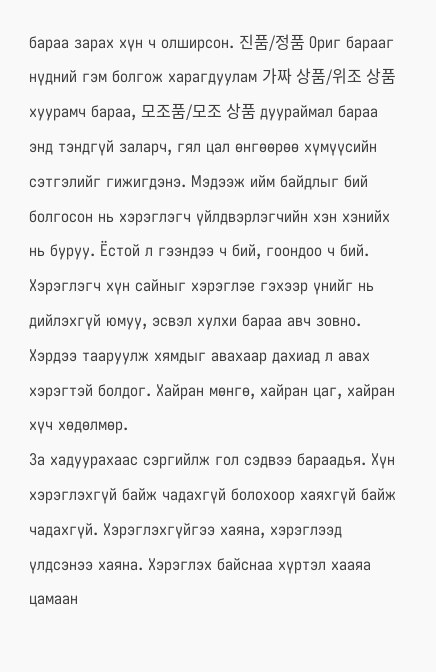бараа зарах хүн ч олширсон. 진품/정품 Ориг барааг нүдний гэм болгож харагдуулам 가짜 상품/위조 상품 хуурамч бараа, 모조품/모조 상품 дуураймал бараа энд тэндгүй заларч, гял цал өнгөөрөө хүмүүсийн сэтгэлийг гижигдэнэ. Мэдээж ийм байдлыг бий болгосон нь хэрэглэгч үйлдвэрлэгчийн хэн хэнийх нь буруу. Ёстой л гээндээ ч бий, гоондоо ч бий. Хэрэглэгч хүн сайныг хэрэглэе гэхээр үнийг нь дийлэхгүй юмуу, эсвэл хулхи бараа авч зовно. Хэрдээ тааруулж хямдыг авахаар дахиад л авах хэрэгтэй болдог. Хайран мөнгө, хайран цаг, хайран хүч хөдөлмөр.
За хадуурахаас сэргийлж гол сэдвээ бараадья. Хүн хэрэглэхгүй байж чадахгүй болохоор хаяхгүй байж чадахгүй. Хэрэглэхгүйгээ хаяна, хэрэглээд үлдсэнээ хаяна. Хэрэглэх байснаа хүртэл хааяа цамаан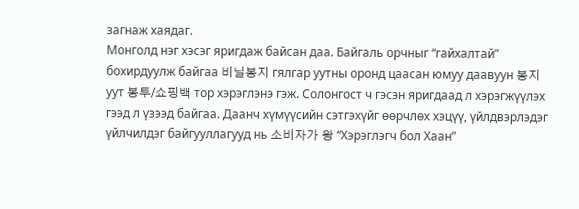загнаж хаядаг.
Монголд нэг хэсэг яригдаж байсан даа. Байгаль орчныг “гайхалтай” бохирдуулж байгаа 비닐봉지 гялгар уутны оронд цаасан юмуу даавуун 봉지 уут 봉투/쇼핑백 тор хэрэглэнэ гэж. Солонгост ч гэсэн яригдаад л хэрэгжүүлэх гээд л үзээд байгаа. Даанч хүмүүсийн сэтгэхүйг өөрчлөх хэцүү, үйлдвэрлэдэг үйлчилдэг байгууллагууд нь 소비자가 왕 “Хэрэглэгч бол Хаан”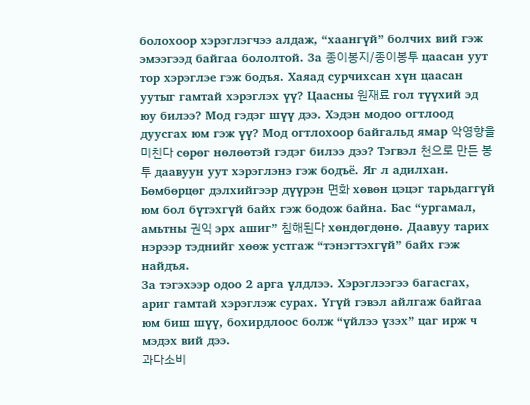болохоор хэрэглэгчээ алдаж, “хаангүй” болчих вий гэж эмээгээд байгаа бололтой. За 종이봉지/종이봉투 цаасан уут тор хэрэглэе гэж бодъя. Хаяад сурчихсан хүн цаасан уутыг гамтай хэрэглэх үү? Цаасны 원재료 гол түүхий эд юу билээ? Мод гэдэг шүү дээ. Хэдэн модоо огтлоод дуусгах юм гэж үү? Мод огтлохоор байгальд ямар 악영향을 미친다 сөрөг нөлөөтэй гэдэг билээ дээ? Тэгвэл 천으로 만든 봉투 даавуун уут хэрэглэнэ гэж бодъё. Яг л адилхан. Бөмбөрцөг дэлхийгээр дүүрэн 면화 хөвөн цэцэг тарьдаггүй юм бол бүтэхгүй байх гэж бодож байна. Бас “ургамал, амьтны 권익 эрх ашиг” 침해된다 хөндөгдөнө. Даавуу тарих нэрээр тэднийг хөөж устгаж “тэнэгтэхгүй” байх гэж найдъя.
За тэгэхээр одоо 2 арга үлдлээ. Хэрэглээгээ багасгах, ариг гамтай хэрэглэж сурах. Үгүй гэвэл айлгаж байгаа юм биш шүү, бохирдлоос болж “үйлээ үзэх” цаг ирж ч мэдэх вий дээ.
과다소비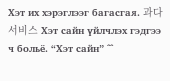Хэт их хэрэглээг багасгая. 과다 서비스 Хэт сайн үйлчлэх гэдгээ ч больё. “Хэт сайн” ^^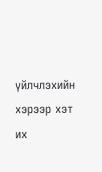үйлчлэхийн хэрээр хэт их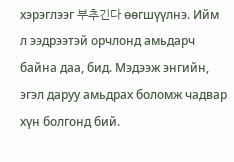хэрэглээг 부추긴다 өөгшүүлнэ. Ийм л ээдрээтэй орчлонд амьдарч байна даа, бид. Мэдээж энгийн, эгэл даруу амьдрах боломж чадвар хүн болгонд бий.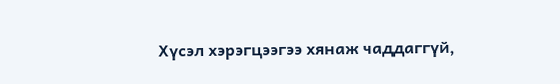Хүсэл хэрэгцээгээ хянаж чаддаггүй,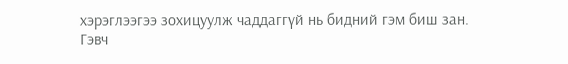хэрэглээгээ зохицуулж чаддаггүй нь бидний гэм биш зан. Гэвч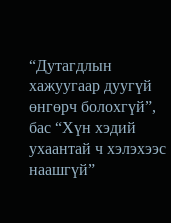“Дутагдлын хажуугаар дуугүй өнгөрч болохгүй”, бас “Хүн хэдий ухаантай ч хэлэхээс наашгүй”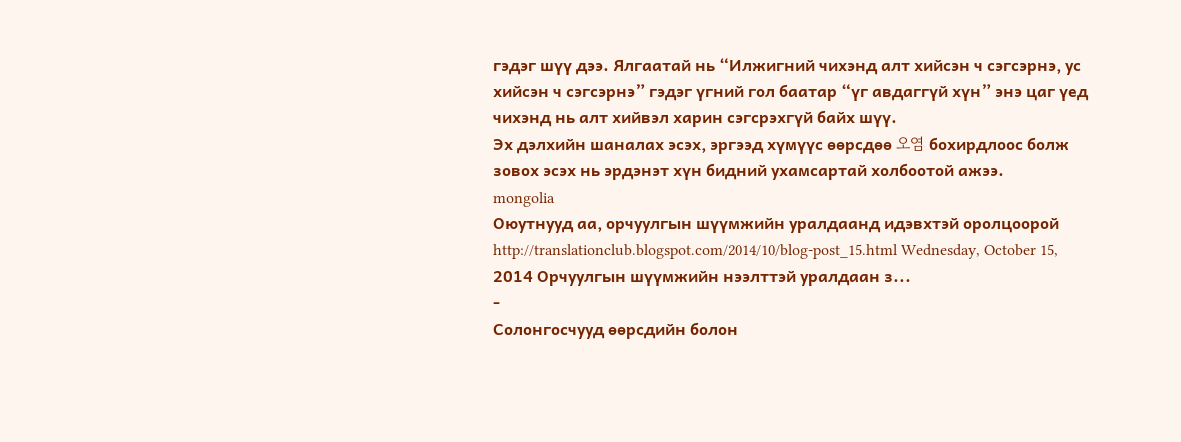гэдэг шүү дээ. Ялгаатай нь “Илжигний чихэнд алт хийсэн ч сэгсэрнэ, ус хийсэн ч сэгсэрнэ” гэдэг үгний гол баатар “үг авдаггүй хүн” энэ цаг үед чихэнд нь алт хийвэл харин сэгсрэхгүй байх шүү.
Эх дэлхийн шаналах эсэх, эргээд хүмүүс өөрсдөө 오염 бохирдлоос болж зовох эсэх нь эрдэнэт хүн бидний ухамсартай холбоотой ажээ.
mongolia
Оюутнууд аа, орчуулгын шүүмжийн уралдаанд идэвхтэй оролцоорой
http://translationclub.blogspot.com/2014/10/blog-post_15.html Wednesday, October 15, 2014 Орчуулгын шүүмжийн нээлттэй уралдаан з...
-
Солонгосчууд өөрсдийн болон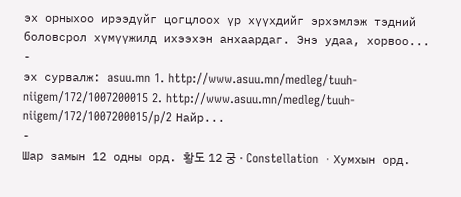эх орныхоо ирээдүйг цогцлоох үр хүүхдийг эрхэмлэж тэдний боловсрол хүмүүжилд ихээхэн анхаардаг. Энэ удаа, хорвоо...
-
эх сурвалж: asuu.mn 1. http://www.asuu.mn/medleg/tuuh-niigem/172/1007200015 2. http://www.asuu.mn/medleg/tuuh-niigem/172/1007200015/p/2 Найр...
-
Шар замын 12 одны орд. 황도 12 궁 · Constellation ㆍХумхын орд.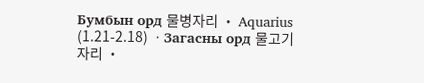Бумбын орд 물병자리 · Aquarius (1.21-2.18) ㆍЗагасны орд 물고기자리 ·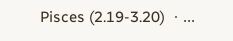Pisces (2.19-3.20) ㆍ...